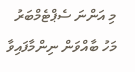މި އަންނަ ސެޕްޓެމްބަރު މަހު ބާއްވަން ނިންމާފައިވާ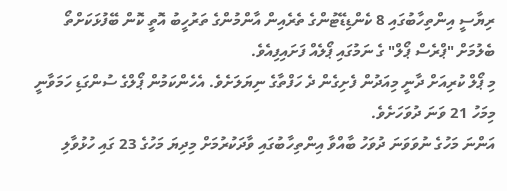ރިޔާސީ އިންތިހާބުގައި 8 ކެންޑިޑޭޓުންގެ ތެރެއިން އާންމުންގެ ތަރުހީބު އޮތީ ކޮން ބޭފުޅަކަށްތޯ ބެލުމަށް "ޕްރެސް ޕޯލް" ގެ ނަމުގައި ޕޯލެއް ފަށައިފިއެވެ.
މި ޕޯލް ކުރިއަށް ދާނީ މިއަދުން ފެށިގެން ދެ ހަފްތާގެ ނިޔަލަށެވެ. އެހެންކަމުން ޕޯލްގެ ސުންގަޑި ހަމަވާނީ މިމަހު 21 ވަނަ ދުވަހަށެވެ.
އަންނަ މަހުގެ ނުވަވަނަ ދުވަހު ބާއްވާ އިންތިހާބުގައި ވާދަކުރުމަށް މިދިޔަ މަހުގެ 23 ގައި ހުޅުވާލި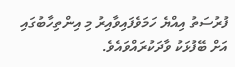ފުރުސަތު އިއްޔެ ހަމަވެފައިވާއިރު މި އިންތިހާބުގައި އަށް ބޭފުޅަކު ވާދަކުރައްވައެވެ.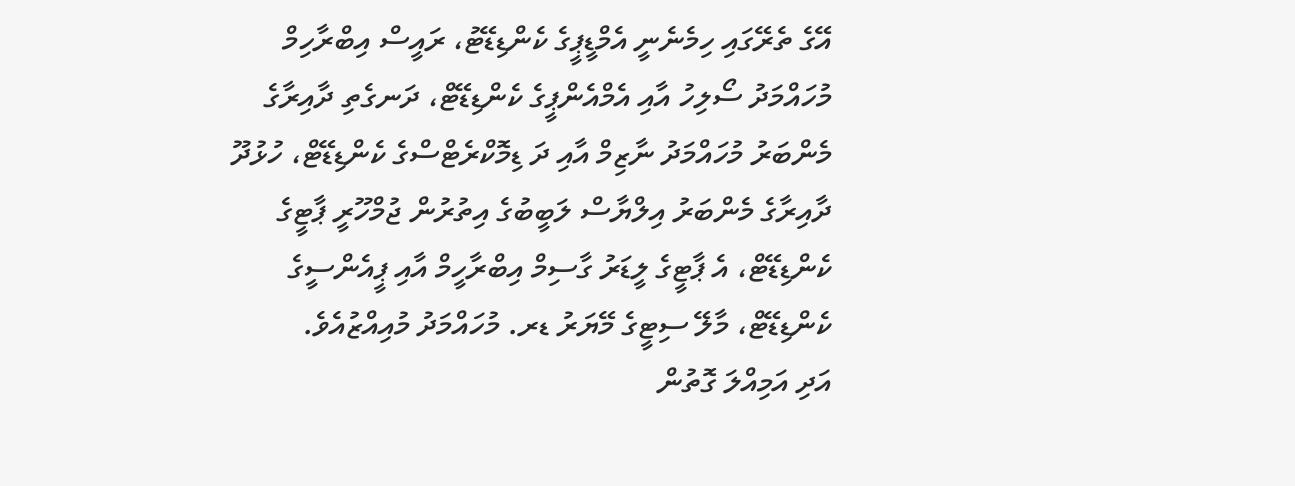އޭގެ ތެރޭގައި ހިމެނެނީ އެމްޑީޕީގެ ކެންޑިޑޭޓު، ރައީސް އިބްރާހިމް މުހައްމަދު ސޯލިހު އާއި އެމްއެންޕީގެ ކެންޑިޑޭޓް، ދަނގެތި ދާއިރާގެ މެންބަރު މުހައްމަދު ނާޒިމް އާއި ދަ ޑިމޮކްރެޓްސްގެ ކެންޑިޑޭޓް، ހުޅުދޫ ދާއިރާގެ މެންބަރު އިލްޔާސް ލަބީބުގެ އިތުރުން ޖުމްހޫރީ ޕާޓީގެ ކެންޑިޑޭޓް، އެ ޕާޓީގެ ލީޑަރު ގާސިމް އިބްރާހީމް އާއި ޕީއެންސީގެ ކެންޑިޑޭޓް، މާލޭ ސިޓީގެ މޭޔަރު ޑރ. މުހައްމަދު މުއިއްޒުއެވެ.
އަދި އަމިއްލަ ގޮތުން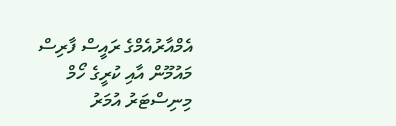އެމްއާރުއެމްގެ ރައީސް ފާރިސް މައުމޫން އާއި ކުރީގެ ހޯމް މިނިސްޓަރު އުމަރު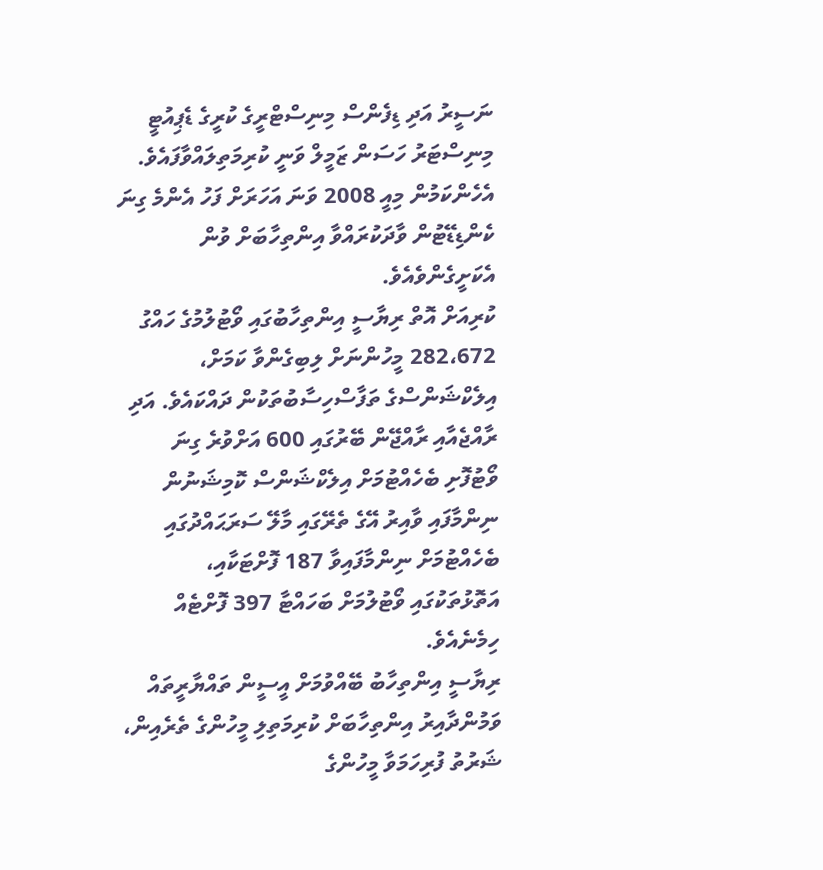ނަސީރު އަދި ޑިފެންސް މިނިސްޓްރީގެ ކުރީގެ ޑެޕިއުޓީ މިނިސްޓަރު ހަސަން ޒަމީލް ވަނީ ކުރިމަތިލައްވާފައެވެ. އެހެންކަމުން މިއީ 2008 ވަނަ އަހަރަށް ފަހު އެންމެ ގިނަ ކެންޑިޑޭޓުން ވާދަކުރައްވާ އިންތިހާބަށް ވުން އެކަށީގެންވެއެވެ.
ކުރިއަށް އޮތް ރިޔާސީ އިންތިހާބުގައި ވޯޓުލުމުގެ ހައްގު 282،672 މީހުންނަށް ލިބިގެންވާ ކަމަށް، އިލެކްޝަންސްގެ ތަފާސްހިސާބުތަކުން ދައްކައެވެ. އަދި ރާއްޖެއާއި ރާއްޖޭން ބޭރުގައި 600 އަށްވުރެ ގިނަ ވޯޓުފޮށި ބެހެއްޓުމަށް އިލެކްޝަންސް ކޮމިޝަނުން ނިންމާފައި ވާއިރު އޭގެ ތެރޭގައި މާލޭ ސަރަޙައްދުގައި ބެހެއްޓުމަށް ނިންމާފައިވާ 187 ފޮށްޓަކާއި، އަތޮޅުތަކުގައި ވޯޓުލުމަށް ބަހައްޓާ 397 ފޮށްޓެއް ހިމެނެއެވެ.
ރިޔާސީ އިންތިހާބު ބޭއްވުމަށް އީސީން ތައްޔާރީތައް ވަމުންދާއިރު އިންތިހާބަށް ކުރިމަތިލި މީހުންގެ ތެރެއިން، ޝަރުތު ފުރިހަމަވާ މީހުންގެ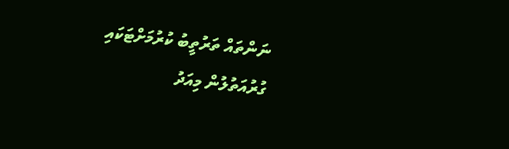ނަންތައް ތަރުތީބު ކުރުމަށްޓަކައި ގުރުއަތުލުން މިއަދު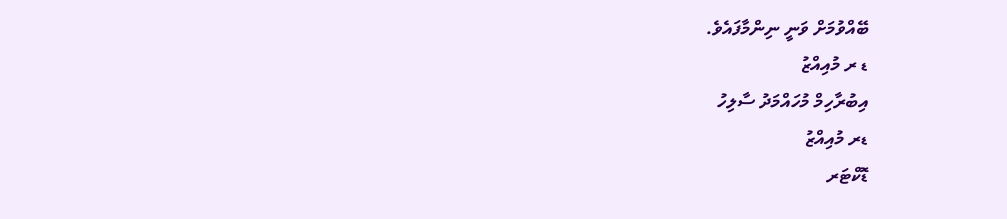ބޭއްވުމަށް ވަނީ ނިންމާފައެވެ.
ޑ ރ މުއިއްޒު
އިބުރާހިމް މުހައްމަދު ސާލިހު
ޑރ މުއިއްޒު
ޑޮކްޓަރ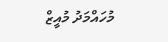މުހައްމަދު މުއީޒް